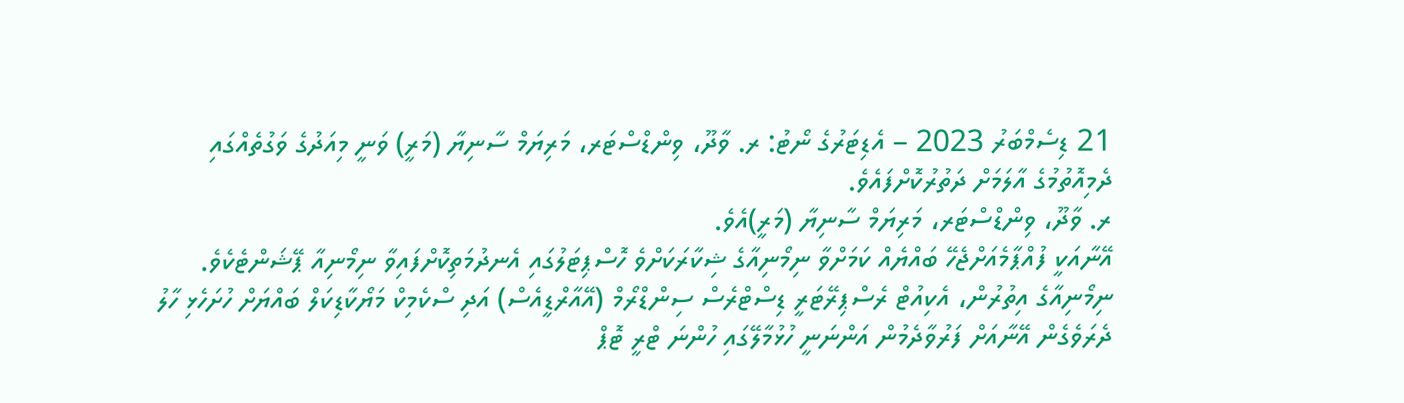21 ޑިސެމްބަރު 2023 – އެޑިޓަރުގެ ނޯޓު: ރ. ވާދޫ، ވިންޑްސްޓަރ، މަރިޔަމް ސާނިޔާ (މަރީ) ވަނީ މިއަދުގެ ވަގުތެއްގައި ދެމިއޮތުމުގެ އާލަމަށް ދަތުރުކޮށްފައެވެ.
ރ. ވާދޫ، ވިންޑްސްޓަރ، މަރިޔަމް ސާނިޔާ (މަރީ)އެވެ.
އޭނާއަކީ ފުއްޕާމެއަށްޖެހޭ ބައްޔެއް ކަމަށްވާ ނިމޯނިއާގެ ޝިކާރަކަށްވެ ހޮސްޕިޓަލުގައި އެނދުމަތިކޮށްފައިވާ ނިމޯނިއާ ޕޭޝަންޓެކެވެ.
ނިމޯނިއާގެ އިތުރުން، އެކިއުޓް ރެސްޕިރޭޓަރީ ޑިސްޓްރެސް ސިންޑްރޯމް (އޭއާރްޑީއެސް) އަދި ސްކެމިކް މަޔޯކާޑިކަލް ބައްޔަށް ހުށަހެޅި ހާލު ދެރަވެގެން އޭނާއަށް ފަރުވާދެމުން އަންނަނީ ހުޅުމާލޭގައި ހުންނަ ޓްރީ ޓޮޕް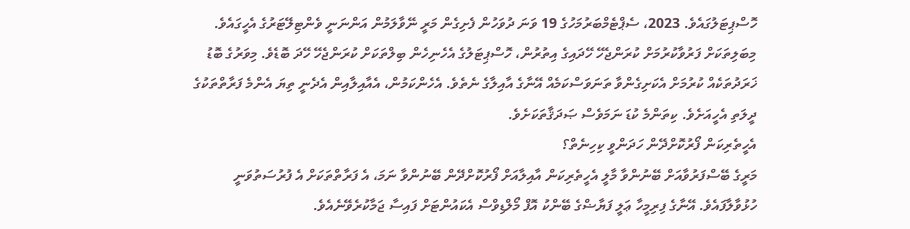ހޮސްޕިޓަލުގައެވެ. 2023، ސެޕްޓެމްބަރުމަހުގެ 19 ވަނަ ދުވަހުން ފެށިގެން މަރީ ނޭވާލަމުން އަންނަނީ ވެންޓިލޭޓަރުގެ އެހީގައެވެ.
މިބަލިތަކަށް ފަރުވާކުރުމަށް ކުރަންޖެހޭ ހޭދައިގެ އިތުރުން، ހޮސްޕިޓަލުގެ އެހެނިހެން ބިލްތަކަށް ކުރަންޖެހޭ ހޭދަ ބޮޑެވެ. މިވަރުގެ ބޮޑު ޚަރަދުތަކެއް ކުރުމަށް އެކަށިގެންވާ ތަނަވަސްކަމެއް އޭނާގެ އާއިލާގެ ނެތެވެ. އެހެންކަމުން، އެއާއިލާއިން އެދެނީ ތިޔަ އެންމެ ފަރާތްތަކުގެ ދީލަތި އެހީއަށެވެ. ކިތަންމެ ކުޑަ ނަމަވެސް ޞަދަޤާތަކަށެވެ.
އެހީތެރިކަން ފޯރުކޮށްދޭން ހަދަންވީ ކިހިނެތް؟
މަރީގެ ބޭސްފަރުވާއަށް ބޭނުންވާ މާލީ އެހީތެރިކަން އާއިލާއަށް ފޯރުކޮށްދޭން ބޭނުންވާ ނަމަ، އެ ފަރާތްތަކަށް އެ ފުރުސަތުވަނީ ހުޅުވާލާފައެވެ. އޭނާގެ ފިރިމީހާ ޢަލީ ފަޔާޟްގެ ބޭންކު އޮފް މޯލްޑިވްސް އެކައުންޓަށް ފައިސާ ޖަމާކުރެވޭނެއެވެ.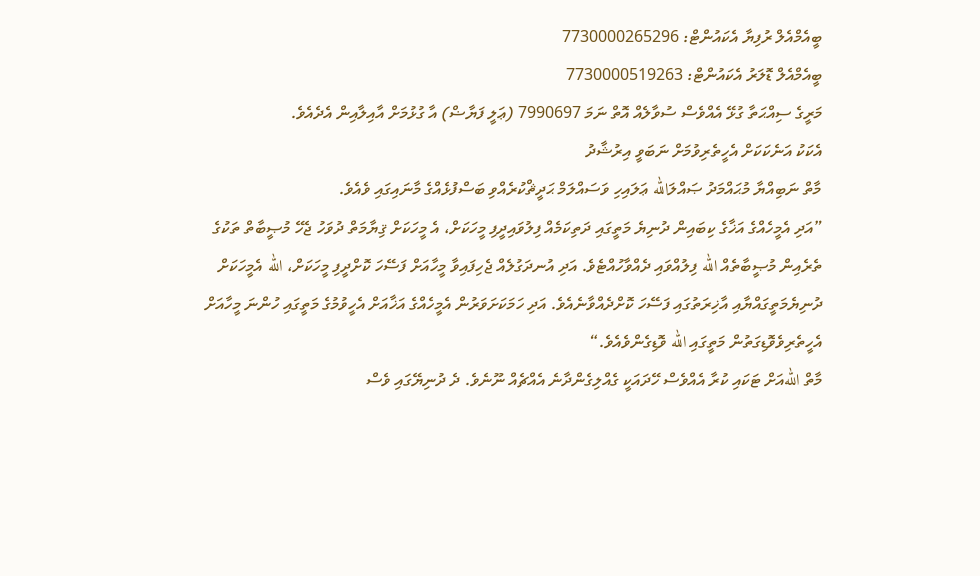ބީއެމްއެލް ރުފިޔާ އެކައުންޓް: 7730000265296
ބީއެމްއެލް ޑޮލަރު އެކައުންޓް: 7730000519263
މަރީގެ ސިއްޙަތާ ގުޅޭ އެއްވެސް ސުވާލެއް އޮތް ނަމަ 7990697 (ޢަލީ ފަޔާޟް) އާ ގުޅުމަށް އާއިލާއިން އެދެއެވެ.
އެކަކު އަނެކަކަށް އެހީތެރިވުމަށް ނަބަވީ އިރުޝާދު
މާތް ނަބިއްޔާ މުޙައްމަދު ޞައްލަالله ޢަލައިހި ވަސައްލަމް ޙަދީޘްކުރެއްވި ބަސްފުޅެއްގެ މާނައިގައި ވެއެވެ.
”އަދި އެމީހެއްގެ އަޚާގެ ކިބައިން ދުނިޔެ މަތީގައި ދަތިކަމެއް ފިލުވައިދީފި މީހަކަށް، އެ މީހަކަށް ޤިޔާމަތް ދުވަހު ޖެހޭ މުޞީބާތް ތަކުގެ ތެރެއިން މުޞީބާތެއް الله ފިލުއްވައި ދެއްވާހުއްޓެވެ. އަދި އުނދަގުލެއް ޖެހިފައިވާ މީހާއަށް ފަސޭހަ ކޮށްދީފި މީހަކަށް، الله އެމީހަކަށް ދުނިޔެމަތީގައްޔާއި އާޚިރަތުގައި ފަސޭހަ ކޮށްދެއްވާނެއެވެ. އަދި ހަމަކަށަވަރުން އެމީހެއްގެ އަޚާއަށް އެހީވުމުގެ މަތީގައި ހުންނަ މީހާއަށް އެހީތެރިވެވޮޑިގަތުން މަތީގައި الله ވޮޑިގެންވެއެވެ.“
މާތް اللهއަށް ޓަކައި ކުރާ އެއްވެސް ހޭދައަކީ ގެއްލިގެންދާނެ އެއްޗެއް ނޫނެވެ. ދެ ދުނިޔޭގައި ވެސް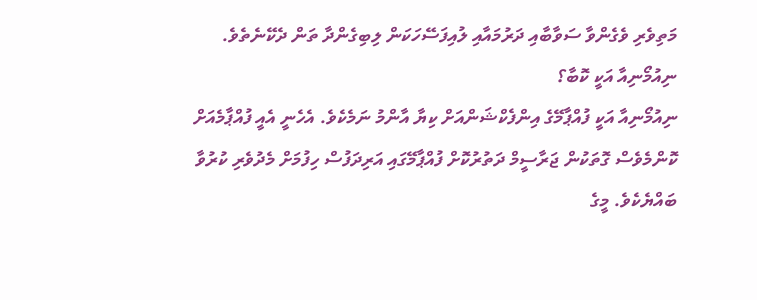މަތިވެރި ވެގެންވާ ސަވާބާއި ދަރުމައާއި ލުއިފަސޭހަކަން ލިބިގެންދާ ތަން ދެކޭނެތެވެ.
ނިއުމޯނިއާ އަކީ ކޮބާ؟
ނިއުމޯނިއާ އަކީ ފުއްޕާމޭގެ އިންފެކްޝަންއަށް ކިޔާ އާންމު ނަމެކެވެ. އެހެނީ އެއީ ފުއްޕާމެއަށް ކޮންމެވެސް ގޮތަކުން ޖަރާސީމް ދަތުރުކޮށް ފުއްޕާމޭގައި އަރިދަފުސް ހިފުމަށް މެދުވެރި ކުރުވާ ބައްޔެކެވެ. މީގެ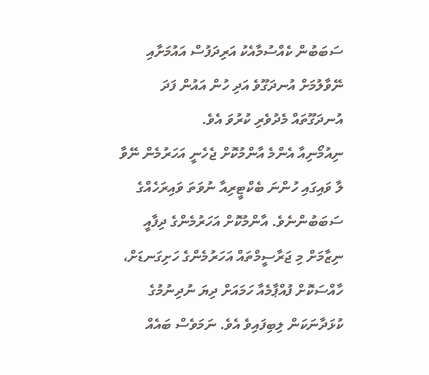ސަބަބުން ކެއްސުމާއެކު އަރިދަފުސް އައުމަށާއި ނޭވާލުމަށް އުނދަގޫވެ އަދި ހުން އައުން ފަދަ އުނދަގޫތައް މެދުވެރި ކުރުވަ އެވެ.
ނިއުމޯނިއާ އެންމެ އާންމުކޮށް ޖެހެނީ އަހަރުމެން ނޭވާ ލާ ވައިގައި ހުންނަ ބެކްޓީރިއާ ނުވަތަ ވައިރަހެއްގެ ސަބަބުންނެވެ. އާންމުކޮށް އަހަރުމެންގެ ދިފާއީ ނިޒާމަށް މި ޖަރާސީމްތައް އަހަރުމެންގެ ހަށިގަނޑަށް، ހާއްސަކޮށް ފުއްޕާމެއާ ހަމައަށް ދިޔަ ނުދިނުމުގެ ކުޅަދާނަކަން ލިބިފައިވެ އެވެ. ނަމަވެސް ބައެއް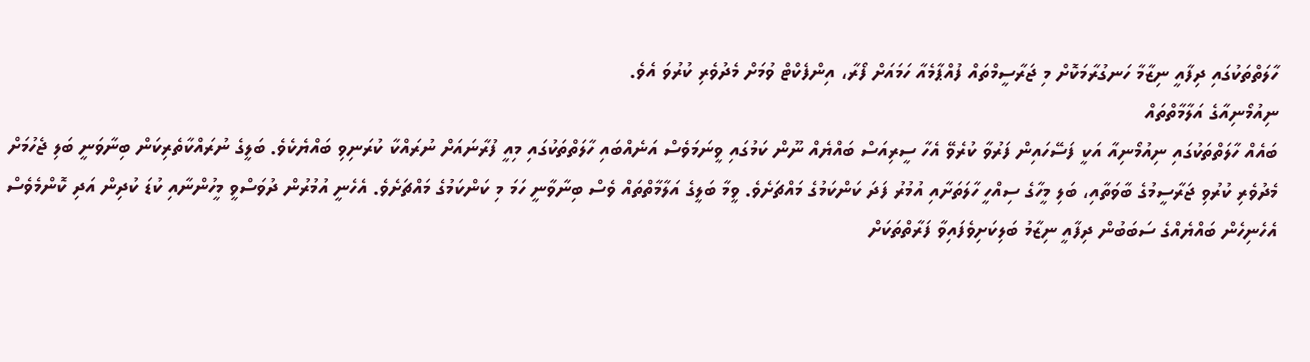ހާލަތްތަކުގައި ދިފާއީ ނިޒާމާ ހަނގުރާމަކޮށް މި ޖަރާސީމްތައް ފުއްޕާމެއާ ހަމައަށް ފޯރާ، އިންފެކްޓް ވުމަށް މެދުވެރި ކުރުވަ އެވެ.
ނިއުމޯނިއާގެ އަލާމާތްތައް
ބައެއް ހާލަތްތަކުގައި ނިއުމޯނިއާ އަކީ ފަސޭހައިން ފަރުވާ ކުރެވޭ އެހާ ސީރިއަސް ބައްޔެއް ނޫން ކަމުގައި ވީނަމަވެސް އަނެއްބައި ހާލަތްތަކުގައި މިއީ ފުރާނައަށް ނުރައްކާ ކުރަނިވި ބައްޔެކެވެ. ބަލީގެ ނުރައްކާތެރިކަން ބިނާވަނީ ބަލި ޖެހުމަށް މެދުވެރި ކުރުވި ޖަރާސީމުގެ ބާވަތާއި، ބަލި މީހާގެ ސިއްހީ ހާލަތަށާއި އުމުރު ފަދަ ކަންކަމުގެ މައްޗަށެވެ. ވީމާ ބަލީގެ އަލާމާތްތައް ވެސް ބިނާވާނީ ހަމަ މި ކަންކަމުގެ މައްޗަށެވެ. އެހެނީ އުމުރުން ދުވަސްވީ މީހުންނާއި ކުޑަ ކުދިން އަދި ކޮންމެވެސް އެހެނިހެން ބައްޔެއްގެ ސަބަބުން ދިފާއީ ނިޒާމު ބަލިކަށިވެފައިވާ ފަރާތްތަކަށް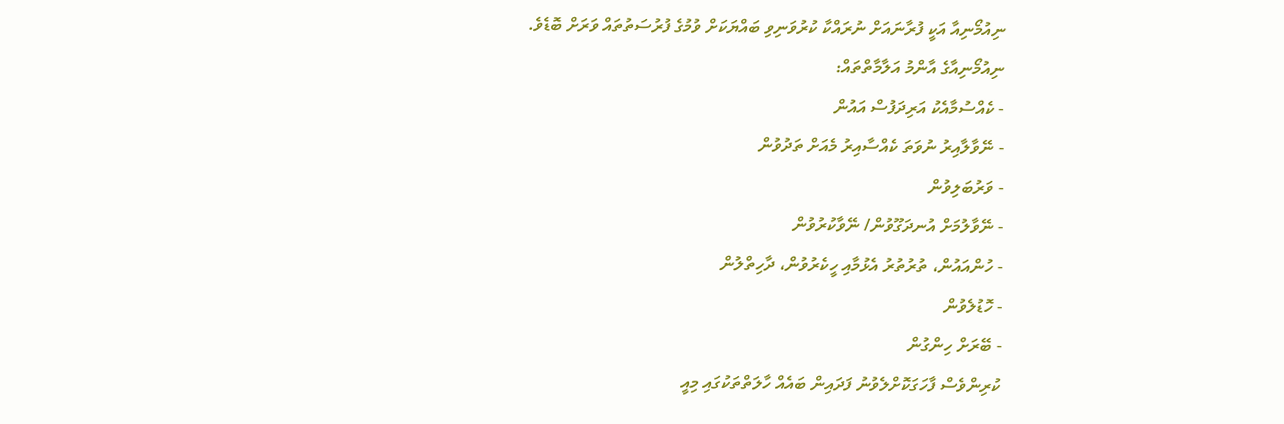ނިއުމޯނިއާ އަކީ ފުރާނައަށް ނުރައްކާ ކުރުވަނިވި ބައްޔަކަށް ވުމުގެ ފުރުސަތުތައް ވަރަށް ބޮޑެވެ.
ނިއުމޯނިއާގެ އާންމު އަލާމާތްތައް:
- ކެއްސުމާއެކު އަރިދަފުސް އައުން
- ނޭވާލާއިރު ނުވަތަ ކެއްސާއިރު މެއަށް ތަދުވުން
- ވަރުބަލިވުން
- ނޭވާލުމަށް އުނދަގޫވުން/ ނޭވާކުރުވުން
- ހުންއައުން، ތުރުތުރު އެޅުމާއި ހީކެރުވުން، ދާހިތްލުން
- ހޮޑުލެވުން
- ބޭރަށް ހިންގުން
ކުރިންވެސް ފާހަގަކޮށްލެވުނު ފަދައިން ބައެއް ހާލަތްތަކުގައި މިއީ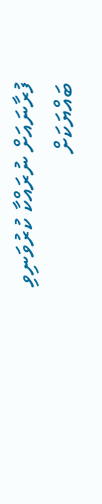ފުރާނައަށް ނުރައްކާ ކުރުވަނިވި ބައްޔަކަށް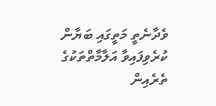ވެދާނެތީ މަތީގައި ބަޔާން ކުރެވިފައިވާ އަލާމާތްތަކުގެ ތެރެއިން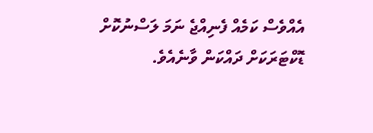އެއްވެސް ކަމެއް ފެނިއްޖެ ނަމަ ލަސްނުކޮށް ޑޮކްޓަރަކަށް ދައްކަން ވާނެއެވެ.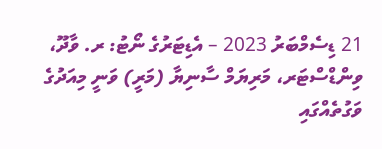21 ޑިސެމްބަރު 2023 – އެޑިޓަރުގެ ނޯޓު: ރ. ވާދޫ، ވިންޑްސްޓަރ، މަރިޔަމް ސާނިޔާ (މަރީ) ވަނީ މިއަދުގެ ވަގުތެއްގައި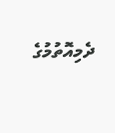ދެމިއޮތުމުގެ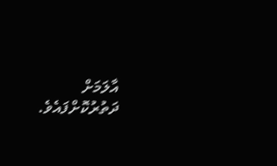އާލަމަށް ދަތުރުކޮށްފައެވެ.